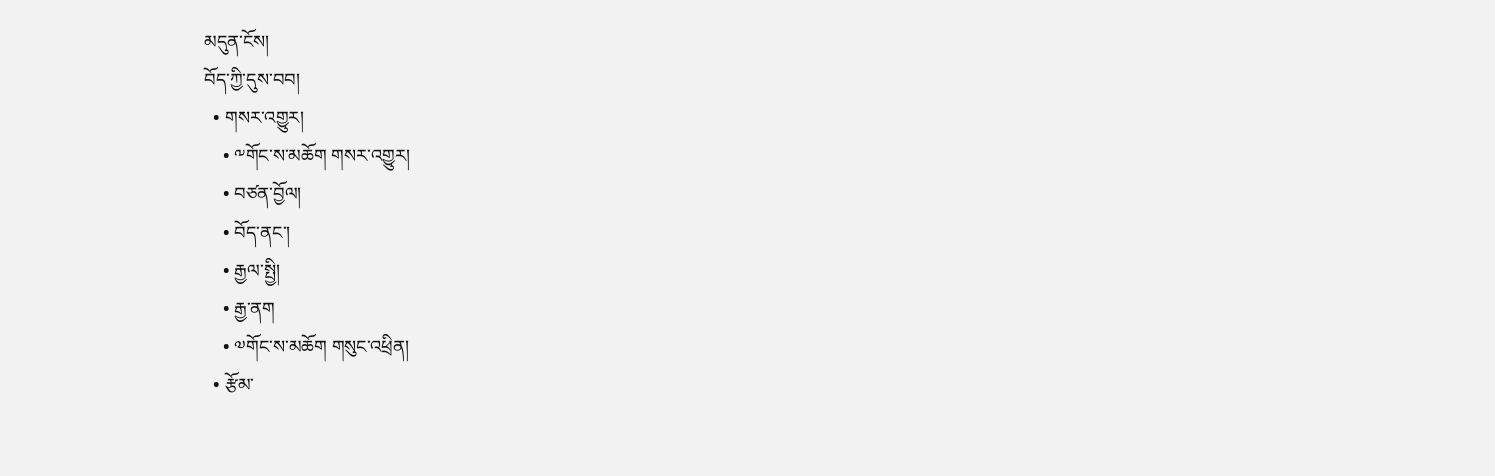མདུན་ངོས།
བོད་ཀྱི་དུས་བབ།
  • གསར་འགྱུར།
    • ༸གོང་ས་མཆོག གསར་འགྱུར།
    • བཙན་བྱོལ།
    • བོད་ནང་།
    • རྒྱལ་སྤྱི།
    • རྒྱ་ནག
    • ༧གོང་ས་མཆོག གསུང་འཕྲིན།
  • རྩོམ་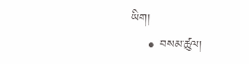ཡིག།
    • བསམ་ཚུལ།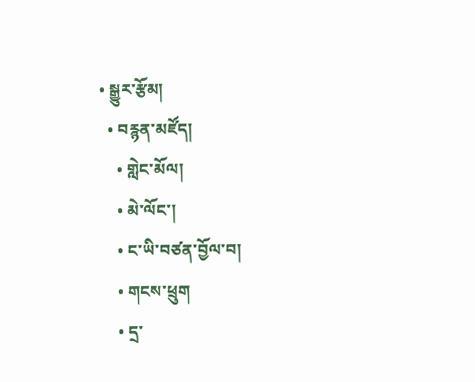• སྒྱུར་རྩོམ།
  • བརྙན་མཛོད།
    • གླེང་མོལ།
    • མེ་ལོང་།
    • ང་ཡི་བཙན་བྱོལ་བ།
    • གངས་ཕྲུག
    • དྲ་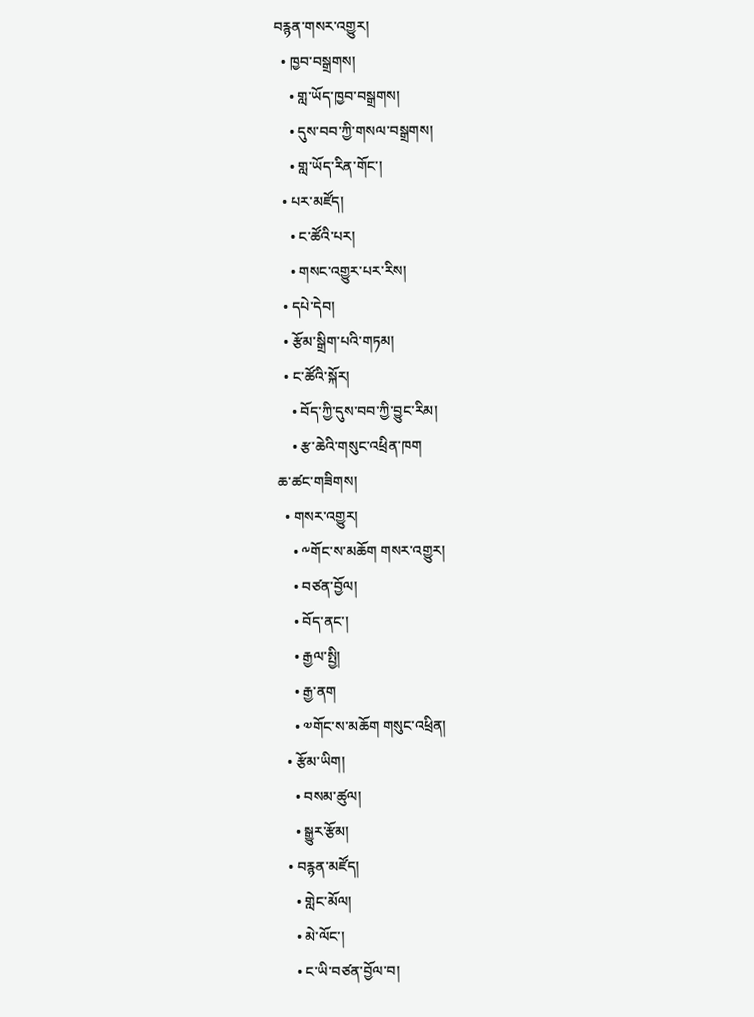བརྙན་གསར་འགྱུར།
  • ཁྱབ་བསྒྲགས།
    • གླ་ཡོད་ཁྱབ་བསྒྲགས།
    • དུས་བབ་ཀྱི་གསལ་བསྒྲགས།
    • གླ་ཡོད་རིན་གོང་།
  • པར་མཛོད།
    • ང་ཚོའི་པར།
    • གསང་འགྱུར་པར་རིས།
  • དཔེ་དེབ།
  • རྩོམ་སྒྲིག་པའི་གཏམ།
  • ང་ཚོའི་སྐོར།
    • བོད་ཀྱི་དུས་བབ་ཀྱི་བྱུང་རིམ།
    • རྩ་ཆེའི་གསུང་འཕྲིན་ཁག
ཆ་ཚང་གཟིགས།
  • གསར་འགྱུར།
    • ༸གོང་ས་མཆོག གསར་འགྱུར།
    • བཙན་བྱོལ།
    • བོད་ནང་།
    • རྒྱལ་སྤྱི།
    • རྒྱ་ནག
    • ༧གོང་ས་མཆོག གསུང་འཕྲིན།
  • རྩོམ་ཡིག།
    • བསམ་ཚུལ།
    • སྒྱུར་རྩོམ།
  • བརྙན་མཛོད།
    • གླེང་མོལ།
    • མེ་ལོང་།
    • ང་ཡི་བཙན་བྱོལ་བ།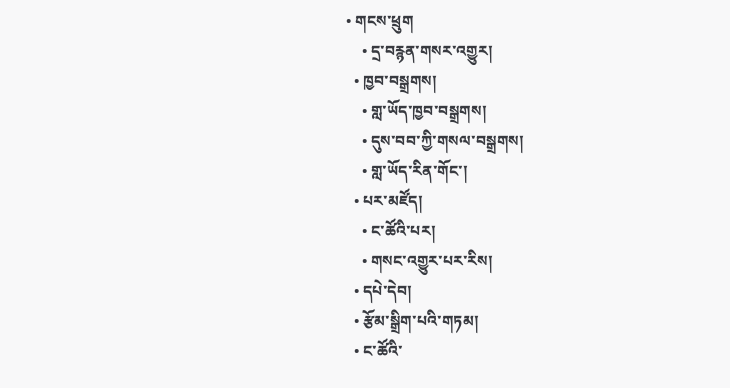• གངས་ཕྲུག
    • དྲ་བརྙན་གསར་འགྱུར།
  • ཁྱབ་བསྒྲགས།
    • གླ་ཡོད་ཁྱབ་བསྒྲགས།
    • དུས་བབ་ཀྱི་གསལ་བསྒྲགས།
    • གླ་ཡོད་རིན་གོང་།
  • པར་མཛོད།
    • ང་ཚོའི་པར།
    • གསང་འགྱུར་པར་རིས།
  • དཔེ་དེབ།
  • རྩོམ་སྒྲིག་པའི་གཏམ།
  • ང་ཚོའི་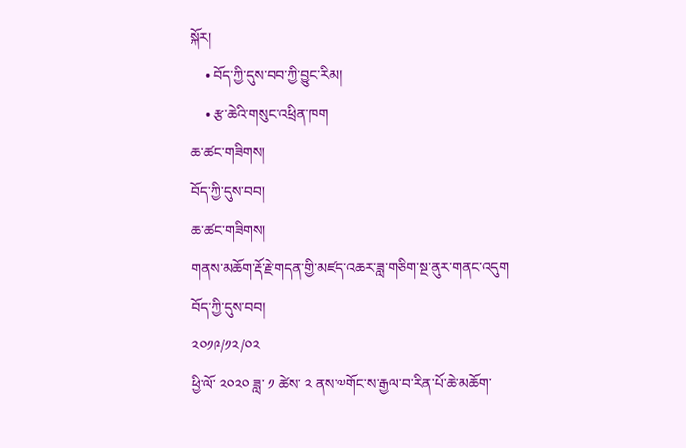སྐོར།
    • བོད་ཀྱི་དུས་བབ་ཀྱི་བྱུང་རིམ།
    • རྩ་ཆེའི་གསུང་འཕྲིན་ཁག
ཆ་ཚང་གཟིགས།
བོད་ཀྱི་དུས་བབ།
ཆ་ཚང་གཟིགས།
གནས་མཆོག་རྡོ་རྗེ་གདན་གྱི་མཛད་འཆར་ཟླ་གཅིག་སྔ་ནུར་གནང་འདུག
བོད་ཀྱི་དུས་བབ།
༢༠༡༩/༡༢/༠༢
ཕྱི་ལོ་ ༢༠༢༠ ཟླ་ ༡ ཚེས་ ༢ ནས་༧གོང་ས་རྒྱལ་བ་རིན་པོ་ཆེ་མཆོག་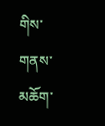གིས་གནས་མཆོག་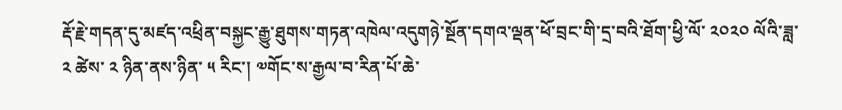རྡོ་རྗེ་གདན་དུ་མཛད་འཕྲིན་བསྐྱང་རྒྱུ་ཐུགས་གཏན་འཁེལ་འདུགཉེ་སྔོན་དགའ་ལྡན་ཕོ་བྲང་གི་དྲ་བའི་ཐོག་ཕྱི་ལོ་ ༢༠༢༠ ལོའི་ཟླ་ ༢ ཚེས་ ༢ ཉིན་ནས་ཉིན་ ༥ རིང་། ༧གོང་ས་རྒྱལ་བ་རིན་པོ་ཆེ་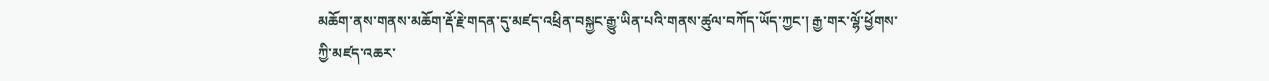མཆོག་ནས་གནས་མཆོག་རྡོ་རྗེ་གདན་དུ་མཛད་འཕྲིན་བསྐྱང་རྒྱུ་ཡིན་པའི་གནས་ཚུལ་བཀོད་ཡོད་ཀྱང་། རྒྱ་གར་ལྷོ་ཕྱོགས་ཀྱི་མཛད་འཆར་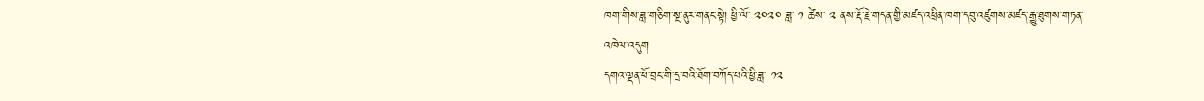ཁག་གིས་ཟླ་གཅིག་སྔ་ནུར་གནང་སྟེ། ཕྱི་ལོ་ ༢༠༢༠ ཟླ་ ༡ ཚེས་ ༢ ནས་རྡོ་རྗེ་གདན་གྱི་མཛད་འཕྲིན་ཁག་དབུ་འཛུགས་མཛད་རྒྱུ་ཐུགས་གཏན་འཁེལ་འདུག
དགའ་ལྡན་ཕོ་བྲང་གི་དྲ་བའི་ཐོག་བཀོད་པའི་ཕྱི་ཟླ་ ༡༢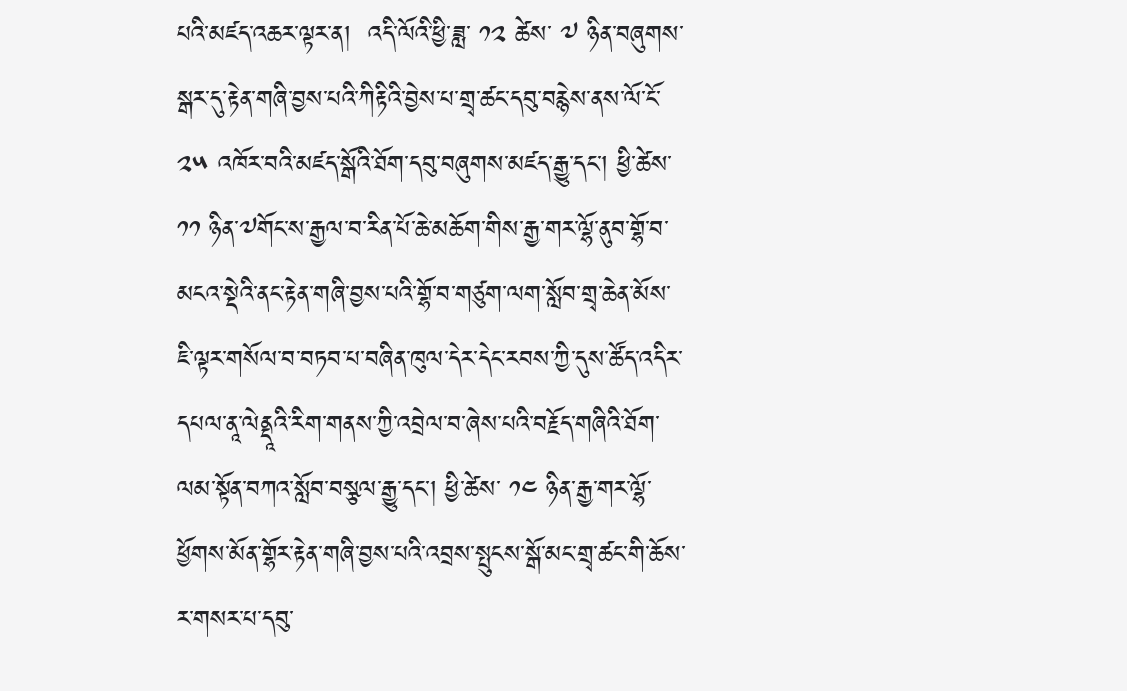པའི་མཛད་འཆར་ལྟར་ན།  འདི་ལོའི་ཕྱི་ཟླ་ ༡༢ ཚེས་ ༧ ཉིན་བཞུགས་སྒར་དུ་རྟེན་གཞི་བྱས་པའི་ཀིརྟིའི་བྱེས་པ་གྲྭ་ཚང་དབུ་བརྙེས་ནས་ལོ་ངོ་ ༢༥ འཁོར་བའི་མཛད་སྒོའི་ཐོག་དབུ་བཞུགས་མཛད་རྒྱུ་དང་། ཕྱི་ཚེས་ ༡༡ ཉིན་༧གོང་ས་རྒྱལ་བ་རིན་པོ་ཆེ་མཆོག་གིས་རྒྱ་གར་ལྷོ་ནུབ་གྷོ་བ་མངའ་སྡེའི་ནང་རྟེན་གཞི་བྱས་པའི་གྷོ་བ་གཙུག་ལག་སློབ་གྲྭ་ཆེན་མོས་ཇི་ལྟར་གསོལ་བ་བཏབ་པ་བཞིན་ཁུལ་དེར་དེང་རབས་ཀྱི་དུས་ཚོད་འདིར་དཔལ་ནཱ་ལེནྡཱའི་རིག་གནས་ཀྱི་འབྲེལ་བ་ཞེས་པའི་བརྗོད་གཞིའི་ཐོག་ལམ་སྟོན་བཀའ་སློབ་བསྩལ་རྒྱུ་དང་། ཕྱི་ཚེས་ ༡༤ ཉིན་རྒྱ་གར་ལྷོ་ཕྱོགས་མོན་གྷོར་རྟེན་གཞི་བྱས་པའི་འབྲས་སྤུངས་སྒོ་མང་གྲྭ་ཚང་གི་ཆོས་ར་གསར་པ་དབུ་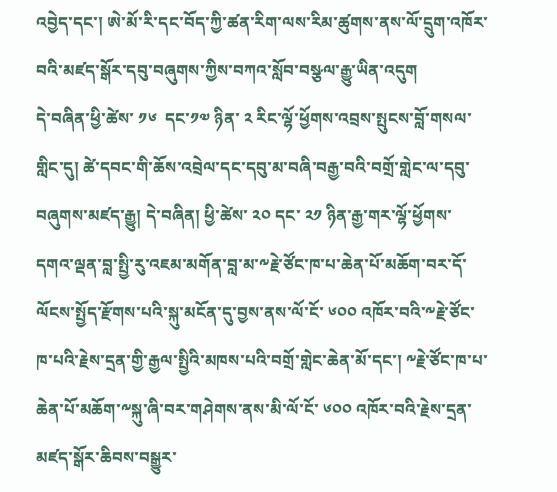འབྱེད་དང་། ཨེ་མོ་རི་དང་བོད་ཀྱི་ཚན་རིག་ལས་རིམ་ཚུགས་ནས་ལོ་དྲུག་འཁོར་བའི་མཛད་སྒོར་དབུ་བཞུགས་ཀྱིས་བཀའ་སློབ་བསྩལ་རྒྱུ་ཡིན་འདུག
དེ་བཞིན་ཕྱི་ཚེས་ ༡༦  དང་༡༧ ཉིན་ ༢ རིང་ལྷོ་ཕྱོགས་འབྲས་སྤུངས་བློ་གསལ་གླིང་དུ། ཚེ་དབང་གི་ཆོས་འབྲེལ་དང་དབུ་མ་བཞི་བརྒྱ་བའི་བགྲོ་གླེང་ལ་དབུ་བཞུགས་མཛད་རྒྱུ། དེ་བཞིན། ཕྱི་ཚེས་ ༢༠ དང་ ༢༡ ཉིན་རྒྱ་གར་ལྷོ་ཕྱོགས་དགའ་ལྡན་བླ་སྤྱི་རུ་འཇམ་མགོན་བླ་མ་༸རྗེ་ཙོང་ཁ་པ་ཆེན་པོ་མཆོག་བར་དོ་ལོངས་སྤྱོད་རྫོགས་པའི་སྐུ་མངོན་དུ་བྱས་ནས་ལོ་ངོ་ ༦༠༠ འཁོར་བའི་༸རྗེ་ཙོང་ཁ་པའི་རྗེས་དྲན་གྱི་རྒྱལ་སྤྱིའི་མཁས་པའི་བགྲོ་གླེང་ཆེན་མོ་དང་། ༸རྗེ་ཙོང་ཁ་པ་ཆེན་པོ་མཆོག་༸སྐུ་ཞི་བར་གཤེགས་ནས་མི་ལོ་ངོ་ ༦༠༠ འཁོར་བའི་རྗེས་དྲན་མཛད་སྒོར་ཆིབས་བསྒྱུར་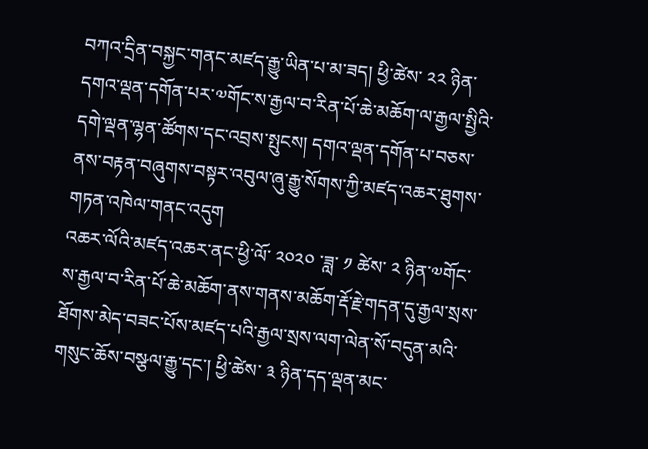བཀའ་དྲིན་བསྐྱང་གནང་མཛད་རྒྱུ་ཡིན་པ་མ་ཟད། ཕྱི་ཚེས་ ༢༢ ཉིན་དགའ་ལྡན་དགོན་པར་༧གོང་ས་རྒྱལ་བ་རིན་པོ་ཆེ་མཆོག་ལ་རྒྱལ་སྤྱིའི་དགེ་ལྡན་ལྷན་ཚོགས་དང་འབྲས་སྤུངས། དགའ་ལྡན་དགོན་པ་བཅས་ནས་བརྟན་བཞུགས་བསྟར་འབུལ་ཞུ་རྒྱུ་སོགས་ཀྱི་མཛད་འཆར་ཐུགས་གཏན་འཁེལ་གནང་འདུག
འཆར་ལོའི་མཛད་འཆར་ནང་ཕྱི་ལོ་ ༢༠༢༠ ་ཟླ་ ༡ ཚེས་ ༢ ཉིན་༧གོང་ས་རྒྱལ་བ་རིན་པོ་ཆེ་མཆོག་ནས་གནས་མཆོག་རྡོ་རྗེ་གདན་དུ་རྒྱལ་སྲས་ཐོགས་མེད་བཟང་པོས་མཛད་པའི་རྒྱལ་སྲས་ལག་ལེན་སོ་བདུན་མའི་གསུང་ཆོས་བསྩལ་རྒྱུ་དང་། ཕྱི་ཚེས་ ༣ ཉིན་དད་ལྡན་མང་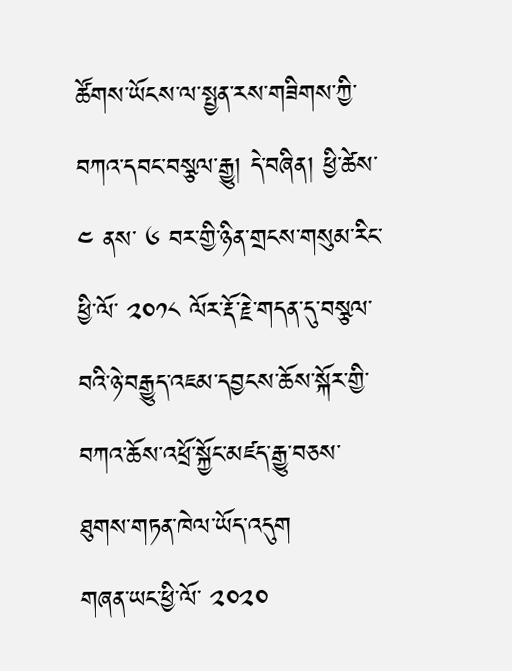ཚོགས་ཡོངས་ལ་སྤྱན་རས་གཟིགས་ཀྱི་བཀའ་དབང་བསྩལ་རྒྱུ། དེ་བཞིན། ཕྱི་ཚེས་ ༤ ནས་ ༦ བར་གྱི་ཉིན་གྲངས་གསུམ་རིང་ཕྱི་ལོ་ ༢༠༡༨ ལོར་རྡོ་རྗེ་གདན་དུ་བསྩལ་བའི་ཉེ་བརྒྱུད་འཇམ་དབྱངས་ཆོས་སྐོར་གྱི་བཀའ་ཆོས་འཕྲོ་སྐྱོང་མཛད་རྒྱུ་བཅས་ཐུགས་གཏན་ཁེལ་ཡོད་འདུག
གཞན་ཡང་ཕྱི་ལོ་ ༢༠༢༠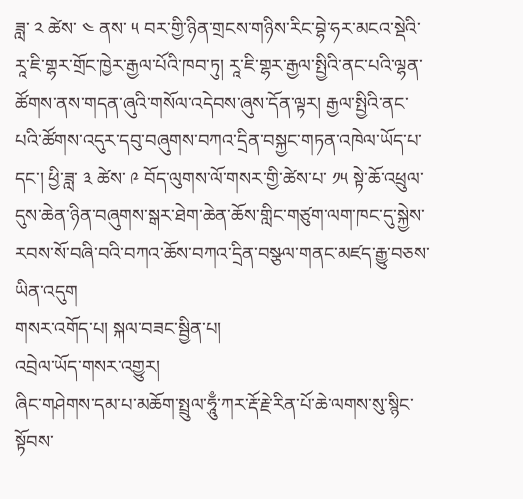ཟླ་ ༢ ཚེས་ ༤ ནས་ ༥ བར་གྱི་ཉིན་གྲངས་གཉིས་རིང་བྷེ་ཧར་མངའ་སྡེའི་རཱ་ཇི་གྷར་གྲོང་ཁྱེར་རྒྱལ་པོའི་ཁབ་ཏུ། རཱ་ཇི་གྷར་རྒྱལ་སྤྱིའི་ནང་པའི་ལྷན་ཚོགས་ནས་གདན་ཞུའི་གསོལ་འདེབས་ཞུས་དོན་ལྟར། རྒྱལ་སྤྱིའི་ནང་པའི་ཚོགས་འདུར་དབུ་བཞུགས་བཀའ་དྲིན་བསྐྱང་གཏན་འཁེལ་ཡོད་པ་དང་། ཕྱི་ཟླ་ ༣ ཚེས་ ༩ བོད་ལུགས་ལོ་གསར་གྱི་ཚེས་པ་ ༡༥ སྟེ་ཆོ་འཕྲུལ་དུས་ཆེན་ཉིན་བཞུགས་སྒར་ཐེག་ཆེན་ཆོས་གླིང་གཙུག་ལག་ཁང་དུ་སྐྱེས་རབས་སོ་བཞི་བའི་བཀའ་ཆོས་བཀའ་དྲིན་བསྩལ་གནང་མཛད་རྒྱུ་བཅས་ཡིན་འདུག
གསར་འགོད་པ། སྐལ་བཟང་སྦྱིན་པ།
འབྲེལ་ཡོད་གསར་འགྱུར།
ཞིང་གཤེགས་དམ་པ་མཆོག་སྤྲུལ་ཧཱུྃ་ཀར་རྡོ་རྗེ་རིན་པོ་ཆེ་ལགས་སུ་སྙིང་སྟོབས་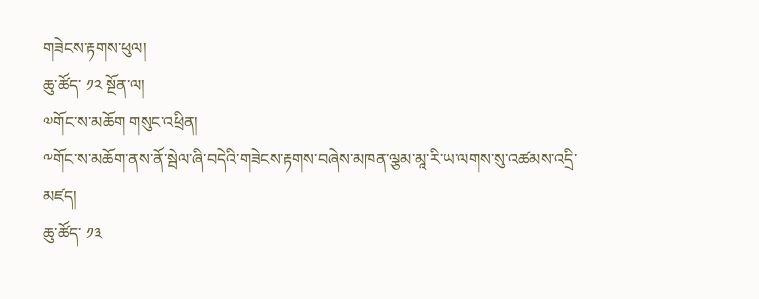གཟེངས་རྟགས་ཕུལ།
ཆུ་ཚོད་ ༡༢ སྔོན་ལ།
༧གོང་ས་མཆོག གསུང་འཕྲིན།
༸གོང་ས་མཆོག་ནས་ནོ་སྦེལ་ཞི་བདེའི་གཟེངས་རྟགས་བཞེས་མཁན་ལྕམ་མཱ་རི་ཡ་ལགས་སུ་འཚམས་འདྲི་མཛད།
ཆུ་ཚོད་ ༡༣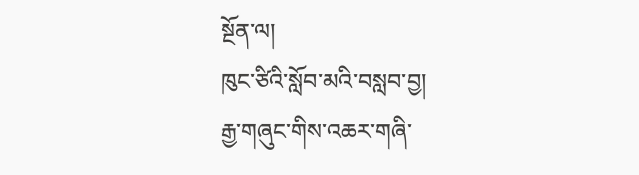སྔོན་ལ།
ཁུང་ཙིའི་སློབ་མའི་བསླབ་བྱ།
རྒྱ་གཞུང་གིས་འཆར་གཞི་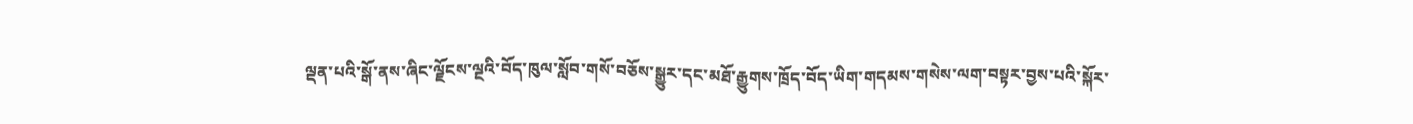ལྡན་པའི་སྒོ་ནས་ཞིང་ལྗོངས་ལྔའི་བོད་ཁུལ་སློབ་གསོ་བཅོས་སྒྱུར་དང་མཐོ་རྒྱུགས་ཁྲོད་བོད་ཡིག་གདམས་གསེས་ལག་བསྟར་བྱས་པའི་སྐོར་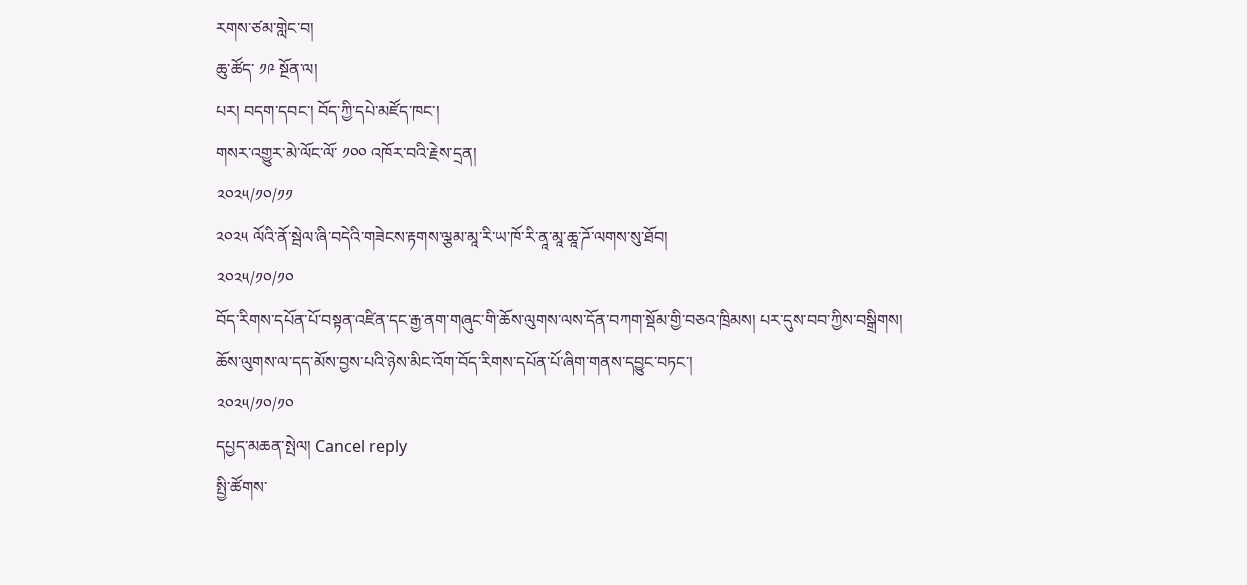རགས་ཙམ་གླེང་བ།
ཆུ་ཚོད་ ༡༩ སྔོན་ལ།
པར། བདག་དབང་། བོད་ཀྱི་དཔེ་མཛོད་ཁང་།
གསར་འགྱུར་མེ་ལོང་ལོ་ ༡༠༠ འཁོར་བའི་རྗེས་དྲན།
༢༠༢༥/༡༠/༡༡
༢༠༢༥ ལོའི་ནོ་སྦེལ་ཞི་བདེའི་གཟེངས་རྟགས་ལྕམ་མཱ་རི་ཡ་ཁོ་རི་ནཱ་མཱ་ཆཱ་ཌོ་ལགས་སུ་ཐོབ།
༢༠༢༥/༡༠/༡༠
བོད་རིགས་དཔོན་པོ་བསྟན་འཛིན་དང་རྒྱ་ནག་གཞུང་གི་ཆོས་ལུགས་ལས་དོན་བཀག་སྡོམ་གྱི་བཅའ་ཁྲིམས། པར་དུས་བབ་ཀྱིས་བསྒྲིགས།
ཆོས་ལུགས་ལ་དད་མོས་བྱས་པའི་ཉེས་མིང་འོག་བོད་རིགས་དཔོན་པོ་ཞིག་གནས་དབྱུང་བཏང་།
༢༠༢༥/༡༠/༡༠
དཔྱད་མཆན་སྤེལ། Cancel reply
སྤྱི་ཚོགས་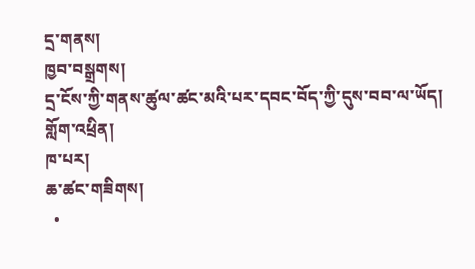དྲ་གནས།
ཁྱབ་བསྒྲགས།
དྲ་ངོས་ཀྱི་གནས་ཚུལ་ཚང་མའི་པར་དབང་བོད་ཀྱི་དུས་བབ་ལ་ཡོད།
གློག་འཕྲིན།
ཁ་པར།
ཆ་ཚང་གཟིགས།
  •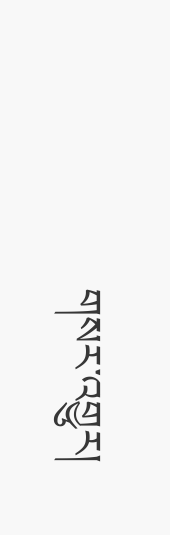གསར་འགྱུར།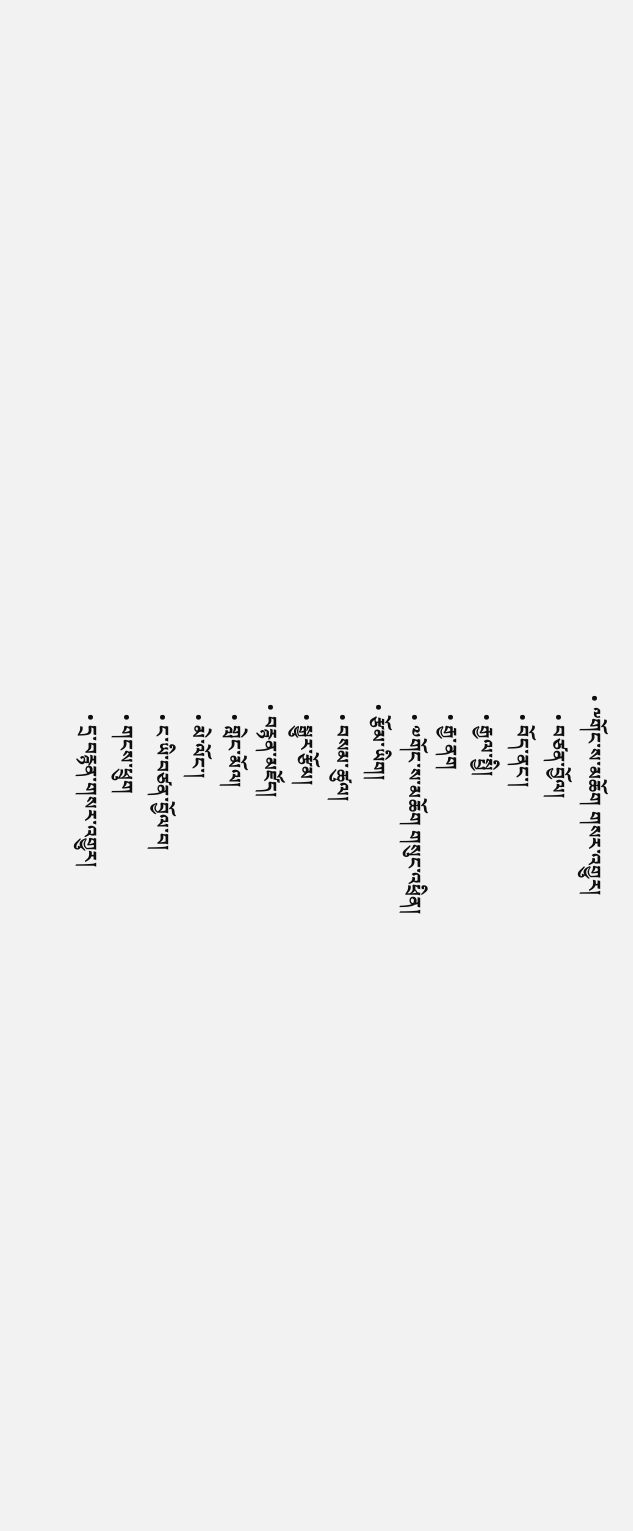• ༸གོང་ས་མཆོག གསར་འགྱུར།
    • བཙན་བྱོལ།
    • བོད་ནང་།
    • རྒྱལ་སྤྱི།
    • རྒྱ་ནག
    • ༧གོང་ས་མཆོག གསུང་འཕྲིན།
  • རྩོམ་ཡིག།
    • བསམ་ཚུལ།
    • སྒྱུར་རྩོམ།
  • བརྙན་མཛོད།
    • གླེང་མོལ།
    • མེ་ལོང་།
    • ང་ཡི་བཙན་བྱོལ་བ།
    • གངས་ཕྲུག
    • དྲ་བརྙན་གསར་འགྱུར།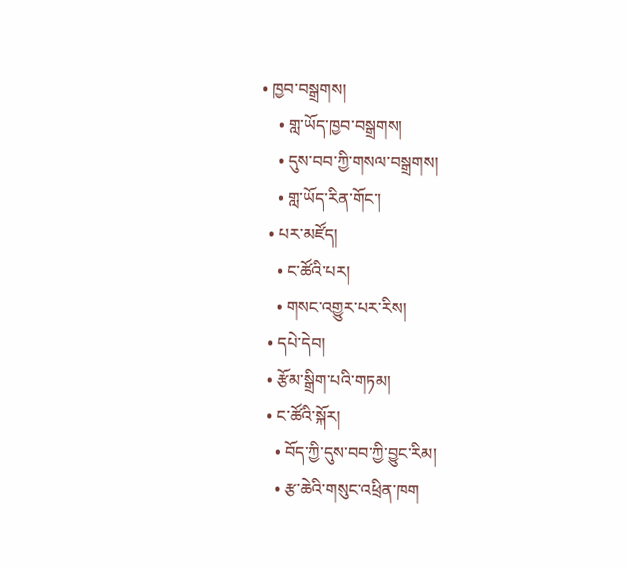• ཁྱབ་བསྒྲགས།
    • གླ་ཡོད་ཁྱབ་བསྒྲགས།
    • དུས་བབ་ཀྱི་གསལ་བསྒྲགས།
    • གླ་ཡོད་རིན་གོང་།
  • པར་མཛོད།
    • ང་ཚོའི་པར།
    • གསང་འགྱུར་པར་རིས།
  • དཔེ་དེབ།
  • རྩོམ་སྒྲིག་པའི་གཏམ།
  • ང་ཚོའི་སྐོར།
    • བོད་ཀྱི་དུས་བབ་ཀྱི་བྱུང་རིམ།
    • རྩ་ཆེའི་གསུང་འཕྲིན་ཁག